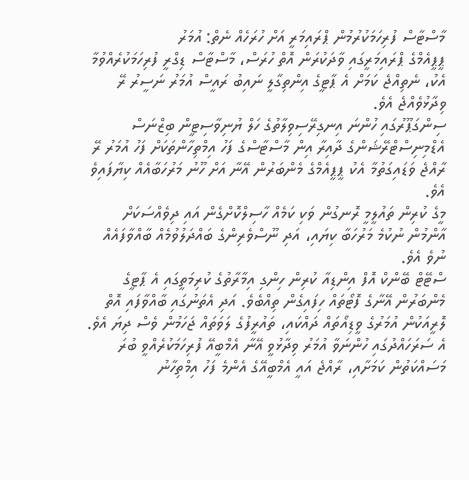މާސްޓާސް ފުރިހަމަކުރުމުން ޕްރައިމަރީ އަށް ހުރަހެއް ނެތް: އުމަރު
ޕީޕީއެމްގެ ޕްރައިމަރީގައި ވާދަކުރަން އޮތް ހުރަސް، މާސްޓާސް ޑިގްރީ ފުރިހަމަކުރެއްވުމާ އެކު، ނެތިއްޖެ ކަމަށް އެ ޕާޓީގެ އިންތިގާލީ ނައިބު ރައީސް އުމަރު ނަސީރު ރޭ ވިދާޅުވެއްޖެ އެވެ.
ސިންގަޕޫރުގައި ހުންނަ އިނގިރޭސިވިލާތުގެ ހަލް ޔުނިވާސިޓީން ބިޒްނަސް އެޑްމިނިސްޓްރޭޝަންގެ ދާއިރާ އިން މާސްޓާސްގެ ފަހު އިމްތިހާންތަކަށް ފަހު އުމަރު ރޭ ރާއްޖެ ވަޑައިގަތުމާ އެކު ޕީޕީއެމްގެ މެންބަރުން އޭނާ އަށް ހޫނު މަރުހަބާއެއް ކިޔާފައިވެ އެވެ.
މީގެ ކުރިން ތައުލީމީ ރޮނގުން ވަކި ކަމެއް ހާސިލްކޮށްގެން އައި ދިވެއްސަކަށް އާންމުން ނުކުމެ މަރުހަބާ ކިޔައި، އަދި ނޫސްވެރިންގެ ބައްދަލުވުމެއް ބާއްވާފައެއް ނުވެ އެވެ.
ސްޓޭޓް ބޭންކް އޮފް އިންޑިއާ ކުރިން ހިންގި އިމާރާތުގެ ކުރިމަތީގައި އެ ޕާޓީގެ މެންބަރުން އޭނާގެ ފޮޓޯތައް ހިފައިގެން ތިއްބެވެ. އަދި އެތަނުގައި ބާއްވާފައި އޮތް ލޮރީއަކުން އުމަރުގެ ވީޑިއޯތައް ދައްކައި، ތައުރީފުގެ ލަވަތައް ޖަހަމުން ވެސް ދިޔަ އެވެ.
އެ ސަރަހައްދުގައި ހުންނަވާ އުމަރު ވިދާޅުވީ އޭނާ އެމްބީއޭ ފުރިހަމަކުރެއްވީ ބުރަ މަސައްކަތުން ކަމަށާއި، ރާއްޖެ އައީ އެމްބީއޭގެ އެންމެ ފަހު އިމްތިހާނު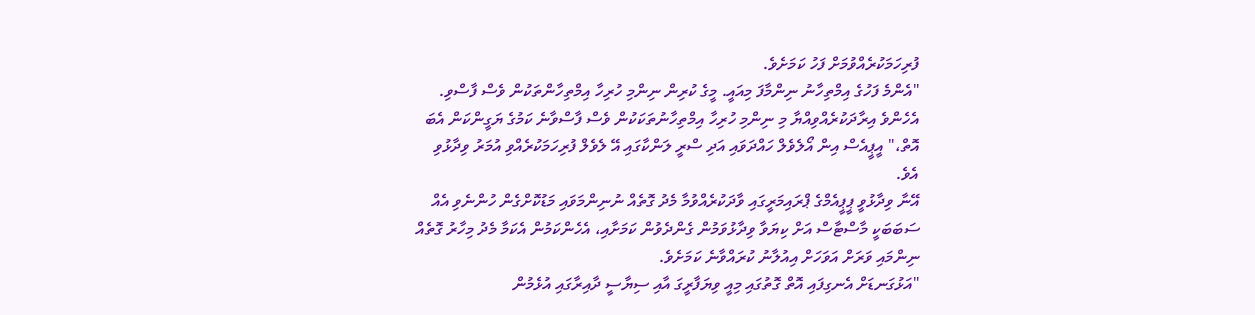ފުރިހަމަކުރެއްވުމަށް ފަހު ކަމަށެވެ.
"އެންމެ ފަހުގެ އިމްތިހާނު ނިންމާފަ މިއައީ. މީގެ ކުރިން ނިންމި ހުރިހާ އިމްތިހާންތަކުން ވެސް ފާސްވި. އެހެންވެ އިރާދަކުރެއްވިއްޔާ މި ނިންމި ހުރިހާ އިމްތިހާނުތަކަކުން ވެސް ފާސްވާނެ ކަމުގެ ޔަގީންކަން އެބަ އޮތް،" އީޕީއެސް އިން އޯލެވެލް ހައްދަވައި އަދި ސްރީ ލަންކާގައި އޭ ލެވެލް ފުރިހަމަކުރެއްވި އުމަރު ވިދާޅުވި އެވެ.
އޭނާ ވިދާޅުވީ ޕީޕީއެމްގެ ޕްރައިމަރީގައި ވާދަކުރެއްވުމާ މެދު ގޮތެއް ނުނިންމަވައި މަޑުކޮށްގެން ހުންނެވި އެއް ސަބަބަކީ މާސްޓާސް އަށް ކިޔަވާ ވިދާޅުވަމުން ގެންދެވުން ކަމަށާއި، އެހެންކަމުން އެކަމާ މެދު މިހާރު ގޮތެއް ނިންމައި ވަރަށް އަވަހަށް އިއުލާނު ކުރައްވާނެ ކަމަށެވެ.
"އަޅުގަނޑަށް އެނގިފައި އޮތް ގޮތުގައި މިއީ ވިޔަފާރީގަ އާއި ސިޔާސީ ދާއިރާގައި އުޅެމުން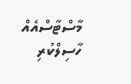މާސްޓާސްއެއް ހާސިލްކުރި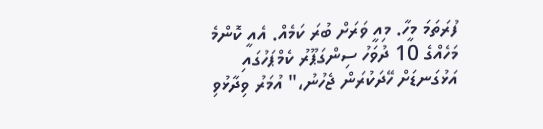ފުރަތަމަ މީހާ. މިއީ ވަރަށް ބުރަ ކަމެއް. އެއީ ކޮންމެ މަހެއްގެ 10 ދުވަހު ސިންގަޕޫރު ކެމްޕަހުގައި އަޅުގަނޑަށް ހޭދަކުރަން ޖެހުނު،" އުމަރު ވިދާޅުވި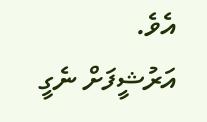އެވެ.
އަރުޝީފަށް ނެގީ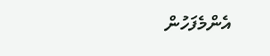އެންމެފަހުން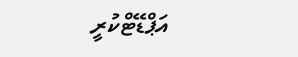އަޕްޑޭޓްކުރީ